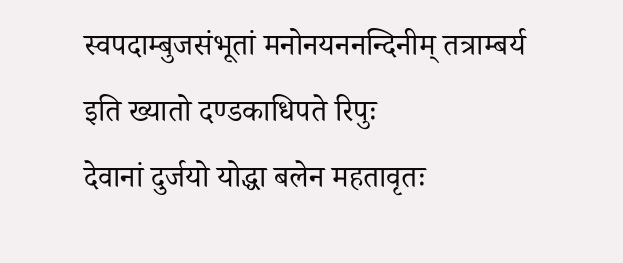स्वपदाम्बुजसंभूतां मनोनयननन्दिनीम् तत्राम्बर्य इति ख्यातो दण्डकाधिपते रिपुः
देवानां दुर्जयो योद्धा बलेन महतावृतः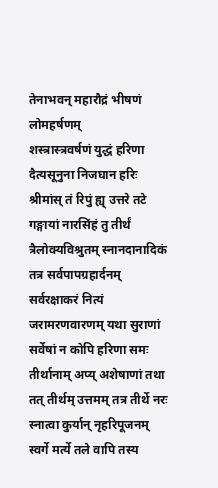तेनाभवन् महारौद्रं भीषणं लोमहर्षणम्
शस्त्रास्त्रवर्षणं युद्धं हरिणा दैत्यसूनुना निजघान हरिः श्रीमांस् तं रिपुं ह्य् उत्तरे तटे
गङ्गायां नारसिंहं तु तीर्थं त्रैलोक्यविश्रुतम् स्नानदानादिकं तत्र सर्वपापग्रहार्दनम्
सर्वरक्षाकरं नित्यं जरामरणवारणम् यथा सुराणां सर्वेषां न कोपि हरिणा समः
तीर्थानाम् अप्य् अशेषाणां तथा तत् तीर्थम् उत्तमम् तत्र तीर्थे नरः स्नात्वा कुर्यान् नृहरिपूजनम्
स्वर्गे मर्त्ये तले वापि तस्य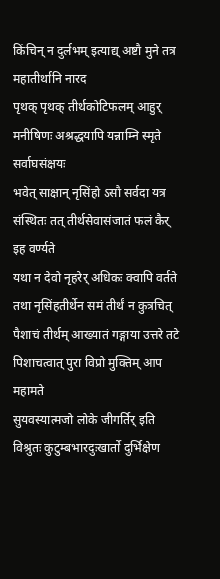किंचिन् न दुर्लभम् इत्याद्य् अष्टौ मुने तत्र महातीर्थानि नारद
पृथक् पृथक् तीर्थकोटिफलम् आहुर् मनीषिणः अश्रद्धयापि यन्नाम्नि स्मृते सर्वाघसंक्षयः
भवेत् साक्षान् नृसिंहो ऽसौ सर्वदा यत्र संस्थितः तत् तीर्थसेवासंजातं फलं कैर् इह वर्ण्यते
यथा न देवो नृहरेर् अधिकः क्वापि वर्तते तथा नृसिंहतीर्थेन समं तीर्थं न कुत्रचित्
पैशाचं तीर्थम् आख्यातं गङ्गाया उत्तरे तटे पिशाचत्वात् पुरा विप्रो मुक्तिम् आप महामते
सुयवस्यात्मजो लोके जीगर्तिर् इति विश्रुतः कुटुम्बभारदुःखार्तो दुर्भिक्षेण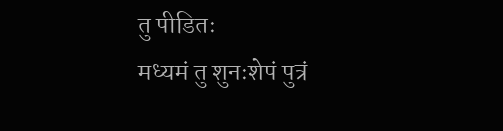तु पीडितः
मध्यमं तु शुनःशेपं पुत्रं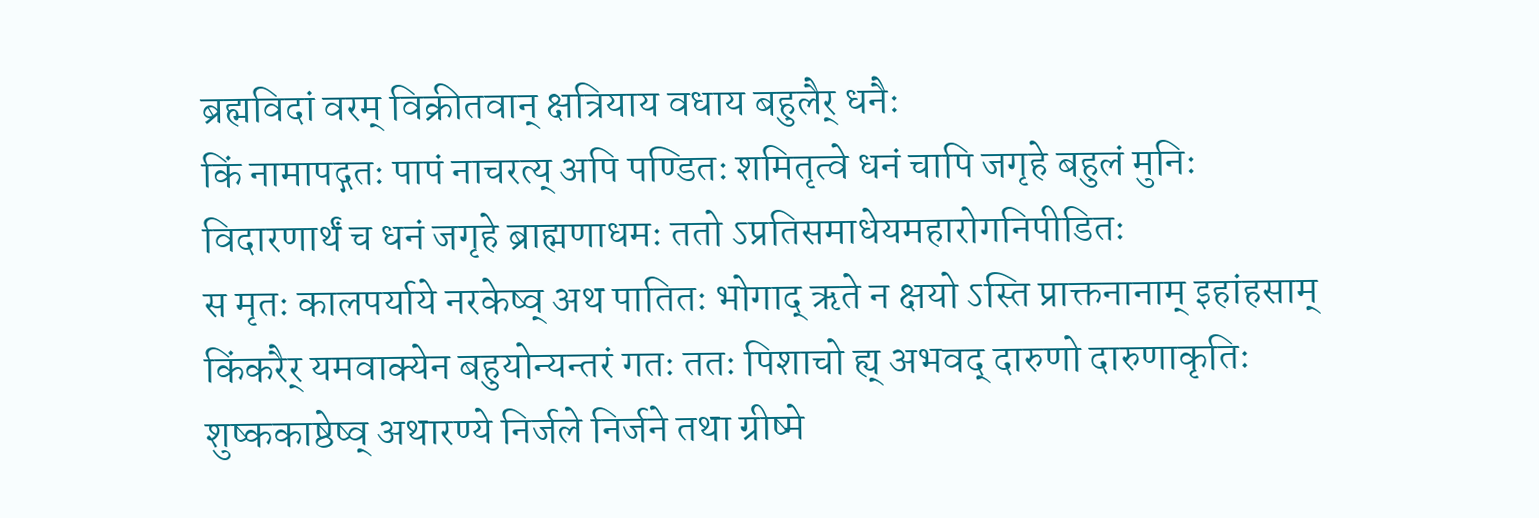ब्रह्मविदां वरम् विक्रीतवान् क्षत्रियाय वधाय बहुलैर् धनैः
किं नामापद्गतः पापं नाचरत्य् अपि पण्डितः शमितृत्वे धनं चापि जगृहे बहुलं मुनिः
विदारणार्थं च धनं जगृहे ब्राह्मणाधमः ततो ऽप्रतिसमाधेयमहारोगनिपीडितः
स मृतः कालपर्याये नरकेष्व् अथ पातितः भोगाद् ऋते न क्षयो ऽस्ति प्राक्तनानाम् इहांहसाम्
किंकरैर् यमवाक्येन बहुयोन्यन्तरं गतः ततः पिशाचो ह्य् अभवद् दारुणो दारुणाकृतिः
शुष्ककाष्ठेष्व् अथारण्ये निर्जले निर्जने तथा ग्रीष्मे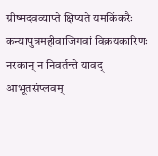ग्रीष्मदवव्याप्ते क्षिप्यते यमकिंकरैः
कन्यापुत्रमहीवाजिगवां विक्रयकारिणः नरकान् न निवर्तन्ते यावद् आभूतसंप्लवम्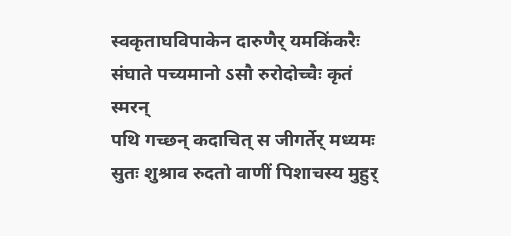स्वकृताघविपाकेन दारुणैर् यमकिंकरैः संघाते पच्यमानो ऽसौ रुरोदोच्चैः कृतं स्मरन्
पथि गच्छन् कदाचित् स जीगर्तेर् मध्यमः सुतः शुश्राव रुदतो वाणीं पिशाचस्य मुहुर्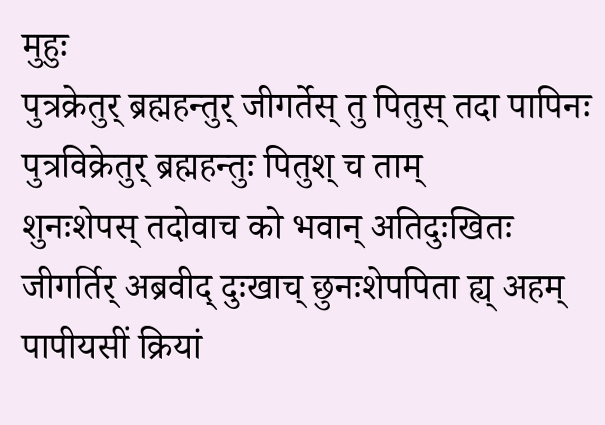मुहुः
पुत्रक्रेतुर् ब्रह्महन्तुर् जीगर्तेस् तु पितुस् तदा पापिनः पुत्रविक्रेतुर् ब्रह्महन्तुः पितुश् च ताम्
शुनःशेपस् तदोवाच को भवान् अतिदुःखितः जीगर्तिर् अब्रवीद् दुःखाच् छुनःशेपपिता ह्य् अहम्
पापीयसीं क्रियां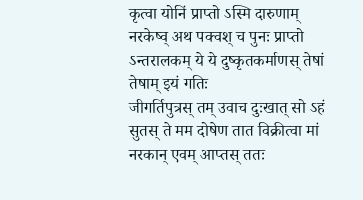कृत्वा योनिं प्राप्तो ऽस्मि दारुणाम् नरकेष्व् अथ पक्वश् च पुनः प्राप्तो ऽन्तरालकम् ये ये दुष्कृतकर्माणस् तेषां तेषाम् इयं गतिः
जीगर्तिपुत्रस् तम् उवाच दुःखात् सो ऽहं सुतस् ते मम दोषेण तात विक्रीत्वा मां नरकान् एवम् आप्तस् ततः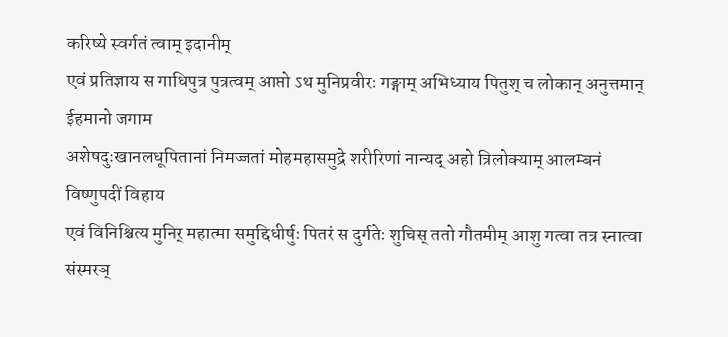करिष्ये स्वर्गतं त्वाम् इदानीम्
एवं प्रतिज्ञाय स गाधिपुत्र पुत्रत्वम् आप्तो ऽथ मुनिप्रवीरः गङ्गाम् अभिध्याय पितुश् च लोकान् अनुत्तमान् ईहमानो जगाम
अशेषदुःखानलधूपितानां निमज्जतां मोहमहासमुद्रे शरीरिणां नान्यद् अहो त्रिलोक्याम् आलम्बनं विष्णुपदीं विहाय
एवं विनिश्चित्य मुनिर् महात्मा समुद्दिधीर्षुः पितरं स दुर्गतेः शुचिस् ततो गौतमीम् आशु गत्वा तत्र स्नात्वा संस्मरञ्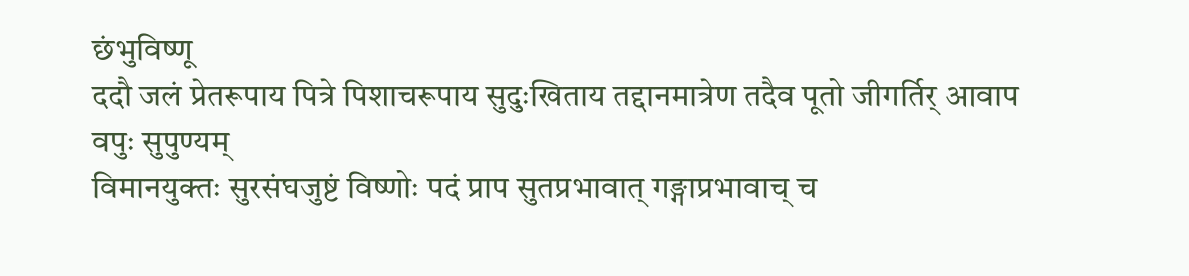छंभुविष्णू
ददौ जलं प्रेतरूपाय पित्रे पिशाचरूपाय सुदुःखिताय तद्दानमात्रेण तदैव पूतो जीगर्तिर् आवाप वपुः सुपुण्यम्
विमानयुक्तः सुरसंघजुष्टं विष्णोः पदं प्राप सुतप्रभावात् गङ्गाप्रभावाच् च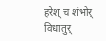हरेश् च शंभोर् विधातुर्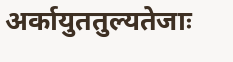अर्कायुततुल्यतेजाः